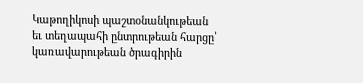Կաթողիկոսի պաշտօնանկութեան եւ տեղապահի ընտրութեան հարցը՝ կառավարութեան ծրագիրին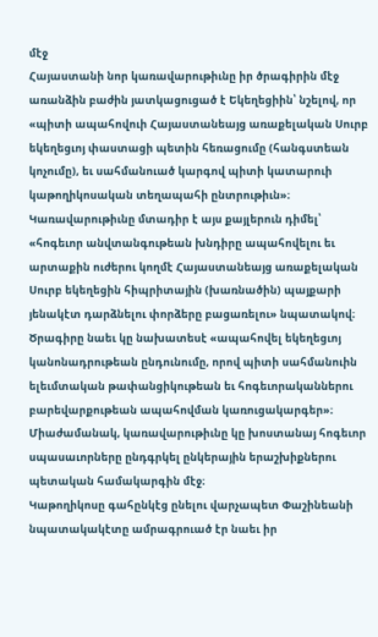մէջ
Հայաստանի նոր կառավարութիւնը իր ծրագիրին մէջ առանձին բաժին յատկացուցած է Եկեղեցիին՝ նշելով, որ «պիտի ապահովուի Հայաստանեայց առաքելական Սուրբ եկեղեցւոյ փաստացի պետին հեռացումը (հանգստեան կոչումը), եւ սահմանուած կարգով պիտի կատարուի կաթողիկոսական տեղապահի ընտրութիւն»։
Կառավարութիւնը մտադիր է այս քայլերուն դիմել՝ «հոգեւոր անվտանգութեան խնդիրը ապահովելու եւ արտաքին ուժերու կողմէ Հայաստանեայց առաքելական Սուրբ եկեղեցին հիպրիտային (խառնածին) պայքարի յենակէտ դարձնելու փորձերը բացառելու» նպատակով։
Ծրագիրը նաեւ կը նախատեսէ «ապահովել եկեղեցւոյ կանոնադրութեան ընդունումը, որով պիտի սահմանուին ելեւմտական թափանցիկութեան եւ հոգեւորականներու բարեվարքութեան ապահովման կառուցակարգեր»։ Միաժամանակ, կառավարութիւնը կը խոստանայ հոգեւոր սպասաւորները ընդգրկել ընկերային երաշխիքներու պետական համակարգին մէջ։
Կաթողիկոսը գահընկէց ընելու վարչապետ Փաշինեանի նպատակակէտը ամրագրուած էր նաեւ իր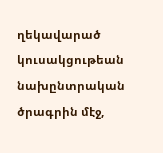ղեկավարած կուսակցութեան նախընտրական ծրագրին մէջ,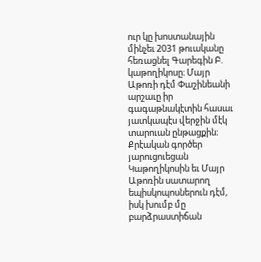ուր կը խոստանային մինչեւ 2031 թուականը հեռացնել Գարեգին Բ. կաթողիկոսը։ Մայր Աթոռի դէմ Փաշինեանի արշաւը իր գագաթնակէտին հասաւ յատկապէս վերջին մէկ տարուան ընթացքին։ Քրէական գործեր յարուցուեցան Կաթողիկոսին եւ Մայր Աթոռին սատարող եպիսկոպոսներուն դէմ, իսկ խումբ մը բարձրաստիճան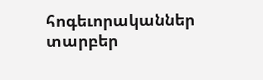հոգեւորականներ տարբեր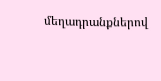մեղադրանքներով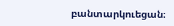բանտարկուեցան։